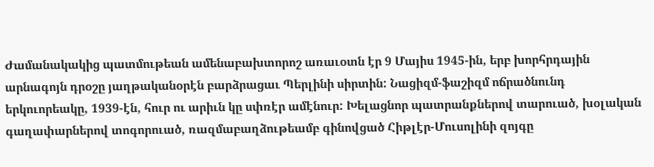Ժամանակակից պատմութեան ամենաբախտորոշ առաւօտն էր 9 Մայիս 1945-ին, երբ խորհրդային արնագոյն դրօշը յաղթականօրէն բարձրացաւ Պերլինի սիրտին: Նացիզմ-ֆաշիզմ ոճրածնունդ երկուորեակը, 1939-էն, հուր ու արիւն կը սփռէր ամէնուր: Խելացնոր պատրանքներով տարուած, խօլական գաղափարներով տոգորուած, ռազմաբաղձութեամբ գինովցած Հիթլէր-Մուսոլինի զոյգը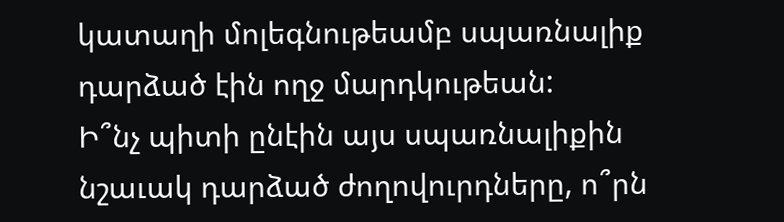կատաղի մոլեգնութեամբ սպառնալիք դարձած էին ողջ մարդկութեան:
Ի՞նչ պիտի ընէին այս սպառնալիքին նշաւակ դարձած ժողովուրդները, ո՞րն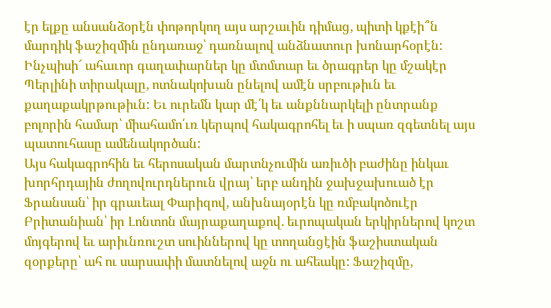էր ելքը անսանձօրէն փոթորկող այս արշաւին դիմաց, պիտի կքէի՞ն մարդիկ ֆաշիզմին ընդառաջ՝ դառնալով անձնատուր խոնարհօրէն: Ինչպիսի՜ ահաւոր գաղափարներ կը մտմտար եւ ծրագրեր կը մշակէր Պերլինի տիրակալը, ոտնակոխան ընելով ամէն սրբութիւն եւ քաղաքակրթութիւն: Եւ ուրեմն կար մէ՛կ եւ անքննարկելի ընտրանք բոլորին համար՝ միահամո՛ւռ կերպով հակագրոհել եւ ի սպառ զգետնել այս պատուհասը ամենակործան:
Այս հակագրոհին եւ հերոսական մարտնչումին առիւծի բաժինը ինկաւ խորհրդային ժողովուրդներուն վրայ՝ երբ անդին ջախջախուած էր Ֆրանսան՝ իր գրաւեալ Փարիզով, անխնայօրէն կը ռմբակոծուէր Բրիտանիան՝ իր Լոնտոն մայրաքաղաքով. եւրոպական երկիրներով կոշտ մոյգերով եւ արիւնռուշտ սուիններով կը տողանցէին ֆաշիստական զօրքերը՝ ահ ու սարսափի մատնելով աջն ու ահեակը: Ֆաշիզմը,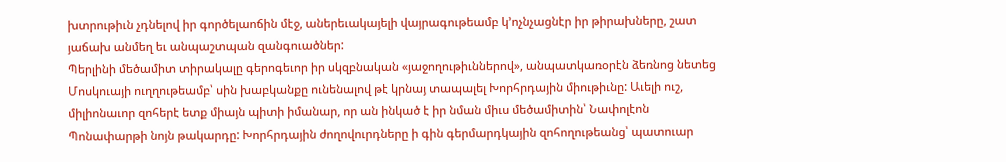խտրութիւն չդնելով իր գործելաոճին մէջ, աներեւակայելի վայրագութեամբ կ’ոչնչացնէր իր թիրախները, շատ յաճախ անմեղ եւ անպաշտպան զանգուածներ:
Պերլինի մեծամիտ տիրակալը գերոգեւոր իր սկզբնական «յաջողութիւններով», անպատկառօրէն ձեռնոց նետեց Մոսկուայի ուղղութեամբ՝ սին խաբկանքը ունենալով թէ կրնայ տապալել Խորհրդային միութիւնը: Աւելի ուշ, միլիոնաւոր զոհերէ ետք միայն պիտի իմանար, որ ան ինկած է իր նման միւս մեծամիտին՝ Նափոլէոն Պոնափարթի նոյն թակարդը: Խորհրդային ժողովուրդները ի գին գերմարդկային զոհողութեանց՝ պատուար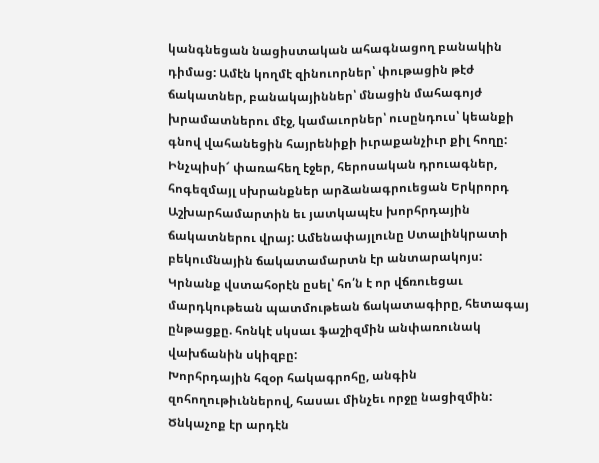կանգնեցան նացիստական ահագնացող բանակին դիմաց: Ամէն կողմէ զինուորներ՝ փութացին թէժ ճակատներ, բանակայիններ՝ մնացին մահագոյժ խրամատներու մէջ, կամաւորներ՝ ուսընդուս՝ կեանքի գնով վահանեցին հայրենիքի իւրաքանչիւր քիլ հողը: Ինչպիսի՜ փառահեղ էջեր, հերոսական դրուագներ, հոգեզմայլ սխրանքներ արձանագրուեցան Երկրորդ Աշխարհամարտին եւ յատկապէս խորհրդային ճակատներու վրայ: Ամենափայլունը Ստալինկրատի բեկումնային ճակատամարտն էր անտարակոյս: Կրնանք վստահօրէն ըսել՝ հո՛ն է որ վճռուեցաւ մարդկութեան պատմութեան ճակատագիրը, հետագայ ընթացքը. հոնկէ սկսաւ ֆաշիզմին անփառունակ վախճանին սկիզբը:
Խորհրդային հզօր հակագրոհը, անգին զոհողութիւններով, հասաւ մինչեւ որջը նացիզմին: Ծնկաչոք էր արդէն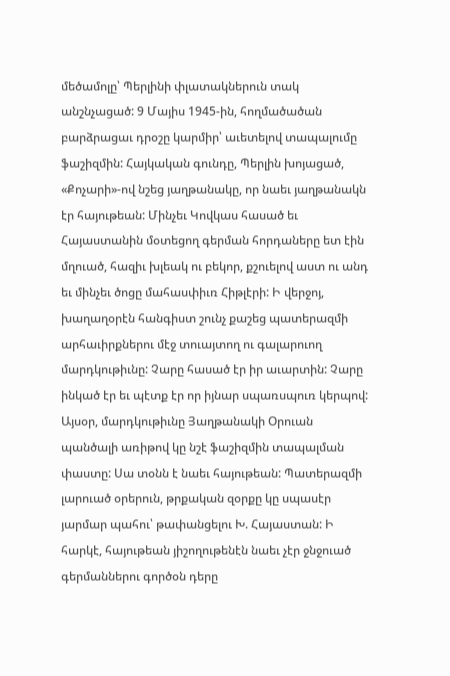մեծամոլը՝ Պերլինի փլատակներուն տակ անշնչացած: 9 Մայիս 1945-ին, հողմածածան բարձրացաւ դրօշը կարմիր՝ աւետելով տապալումը ֆաշիզմին: Հայկական գունդը, Պերլին խոյացած, «Քոչարի»-ով նշեց յաղթանակը, որ նաեւ յաղթանակն էր հայութեան: Մինչեւ Կովկաս հասած եւ Հայաստանին մօտեցող գերման հորդաները ետ էին մղուած, հազիւ խլեակ ու բեկոր, քշուելով աստ ու անդ եւ մինչեւ ծոցը մահասփիւռ Հիթլէրի: Ի վերջոյ, խաղաղօրէն հանգիստ շունչ քաշեց պատերազմի արհաւիրքներու մէջ տուայտող ու գալարուող մարդկութիւնը: Չարը հասած էր իր աւարտին: Չարը ինկած էր եւ պէտք էր որ իյնար սպառսպուռ կերպով:
Այսօր, մարդկութիւնը Յաղթանակի Օրուան պանծալի առիթով կը նշէ ֆաշիզմին տապալման փաստը: Սա տօնն է նաեւ հայութեան: Պատերազմի լարուած օրերուն, թրքական զօրքը կը սպասէր յարմար պահու՝ թափանցելու Խ. Հայաստան: Ի հարկէ, հայութեան յիշողութենէն նաեւ չէր ջնջուած գերմաններու գործօն դերը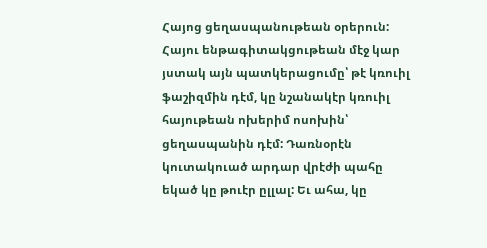Հայոց ցեղասպանութեան օրերուն: Հայու ենթագիտակցութեան մէջ կար յստակ այն պատկերացումը՝ թէ կռուիլ ֆաշիզմին դէմ, կը նշանակէր կռուիլ հայութեան ոխերիմ ոսոխին՝ ցեղասպանին դէմ: Դառնօրէն կուտակուած արդար վրէժի պահը եկած կը թուէր ըլլալ: Եւ ահա, կը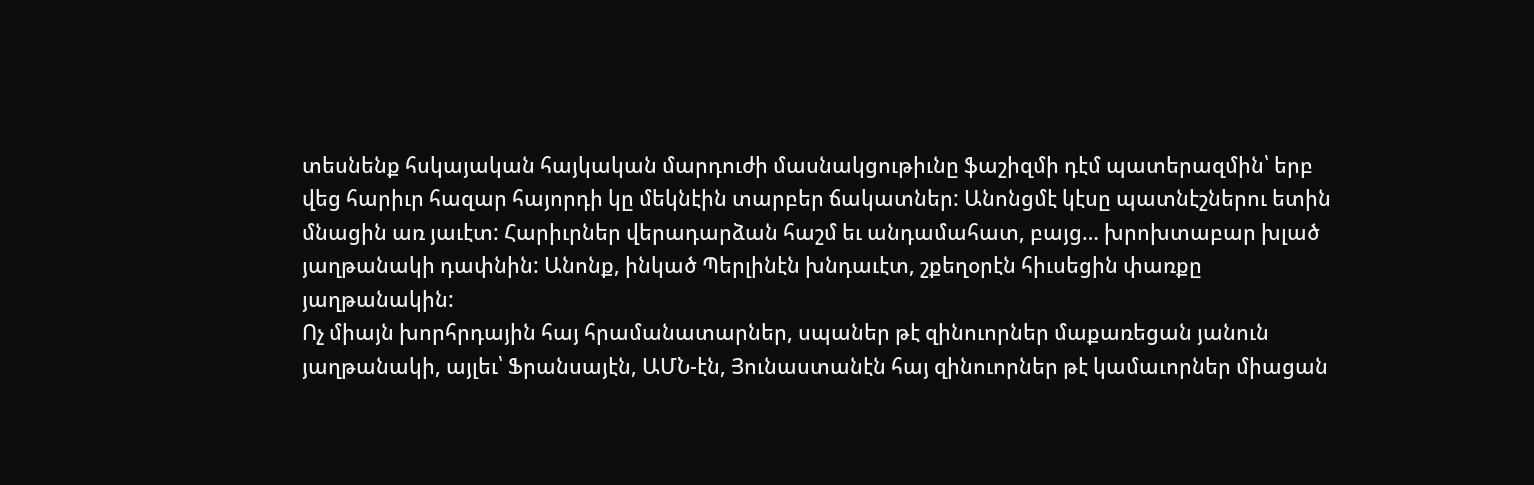տեսնենք հսկայական հայկական մարդուժի մասնակցութիւնը ֆաշիզմի դէմ պատերազմին՝ երբ վեց հարիւր հազար հայորդի կը մեկնէին տարբեր ճակատներ: Անոնցմէ կէսը պատնէշներու ետին մնացին առ յաւէտ: Հարիւրներ վերադարձան հաշմ եւ անդամահատ, բայց… խրոխտաբար խլած յաղթանակի դափնին: Անոնք, ինկած Պերլինէն խնդաւէտ, շքեղօրէն հիւսեցին փառքը յաղթանակին:
Ոչ միայն խորհրդային հայ հրամանատարներ, սպաներ թէ զինուորներ մաքառեցան յանուն յաղթանակի, այլեւ՝ Ֆրանսայէն, ԱՄՆ-էն, Յունաստանէն հայ զինուորներ թէ կամաւորներ միացան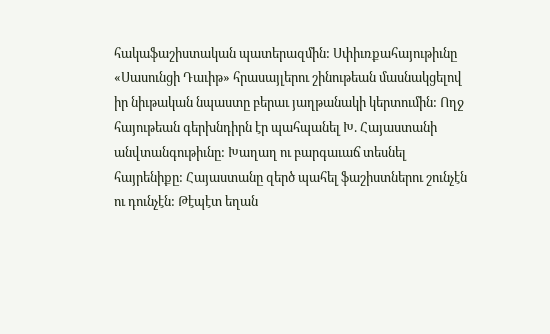հակաֆաշիստական պատերազմին: Սփիւռքահայութիւնը «Սասունցի Դաւիթ» հրասայլերու շինութեան մասնակցելով իր նիւթական նպաստը բերաւ յաղթանակի կերտումին: Ողջ հայութեան գերխնդիրն էր պահպանել Խ. Հայաստանի անվտանգութիւնը: Խաղաղ ու բարգաւաճ տեսնել հայրենիքը: Հայաստանը զերծ պահել ֆաշիստներու շունչէն ու դունչէն: Թէպէտ եղան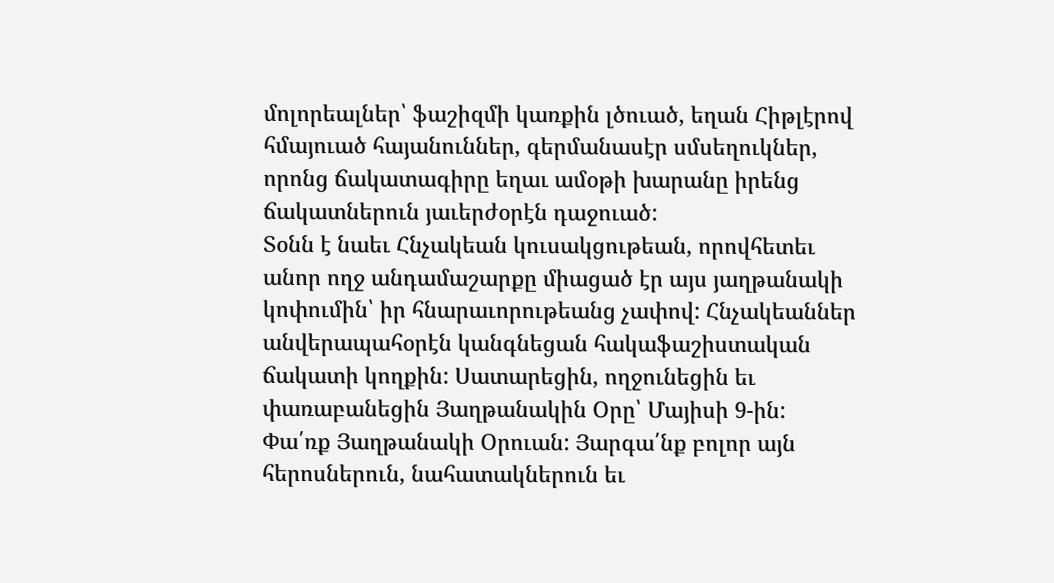մոլորեալներ՝ ֆաշիզմի կառքին լծուած, եղան Հիթլէրով հմայուած հայանուններ, գերմանասէր սմսեղուկներ, որոնց ճակատագիրը եղաւ ամօթի խարանը իրենց ճակատներուն յաւերժօրէն դաջուած:
Տօնն է նաեւ Հնչակեան կուսակցութեան, որովհետեւ անոր ողջ անդամաշարքը միացած էր այս յաղթանակի կոփումին՝ իր հնարաւորութեանց չափով: Հնչակեաններ անվերապահօրէն կանգնեցան հակաֆաշիստական ճակատի կողքին: Սատարեցին, ողջունեցին եւ փառաբանեցին Յաղթանակին Օրը՝ Մայիսի 9-ին:
Փա՛ռք Յաղթանակի Օրուան: Յարգա՛նք բոլոր այն հերոսներուն, նահատակներուն եւ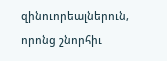զինուորեալներուն, որոնց շնորհիւ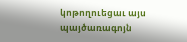կոթողուեցաւ այս պայծառագոյն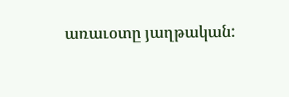առաւօտը յաղթական: